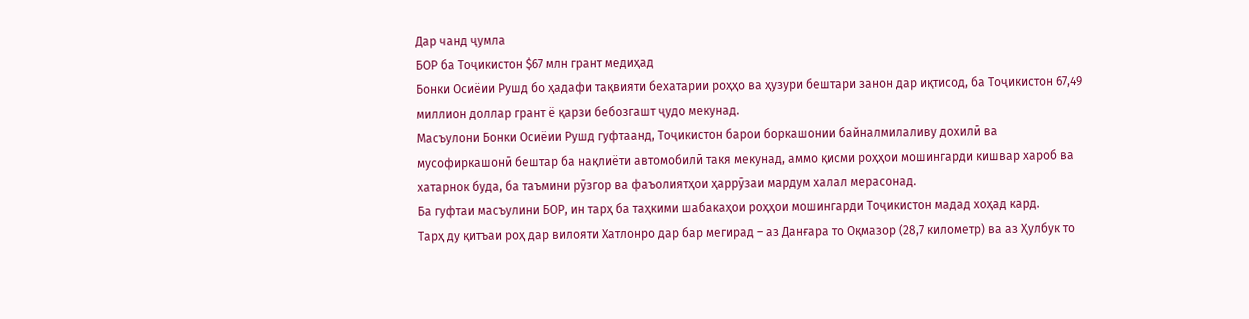Дар чанд ҷумла
БОР ба Тоҷикистон $67 млн грант медиҳад
Бонки Осиёии Рушд бо ҳадафи тақвияти бехатарии роҳҳо ва ҳузури бештари занон дар иқтисод, ба Тоҷикистон 67,49 миллион доллар грант ё қарзи бебозгашт ҷудо мекунад.
Масъулони Бонки Осиёии Рушд гуфтаанд, Тоҷикистон барои боркашонии байналмилаливу дохилӣ ва мусофиркашонӣ бештар ба нақлиёти автомобилӣ такя мекунад, аммо қисми роҳҳои мошингарди кишвар хароб ва хатарнок буда, ба таъмини рӯзгор ва фаъолиятҳои ҳаррӯзаи мардум халал мерасонад.
Ба гуфтаи масъулини БОР, ин тарҳ ба таҳкими шабакаҳои роҳҳои мошингарди Тоҷикистон мадад хоҳад кард.
Тарҳ ду қитъаи роҳ дар вилояти Хатлонро дар бар мегирад – аз Данғара то Оқмазор (28,7 километр) ва аз Ҳулбук то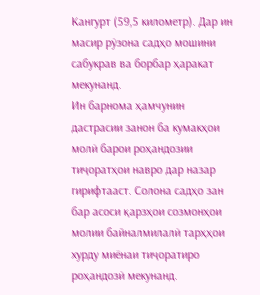Кангурт (59,5 километр). Дар ин масир рӯзона садҳо мошини сабукрав ва борбар ҳаракат мекунанд.
Ин барнома ҳамчунин дастрасии занон ба кумакҳои молӣ барои роҳандозии тиҷоратҳои навро дар назар гирифтааст. Солона садҳо зан бар асоси қарзҳои созмонҳои молии байналмилалӣ тарҳҳои хурду миёнаи тиҷоратиро роҳандозӣ мекунанд.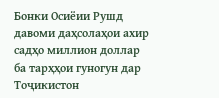Бонки Осиёии Рушд давоми даҳсолаҳои ахир садҳо миллион доллар ба тарҳҳои гуногун дар Тоҷикистон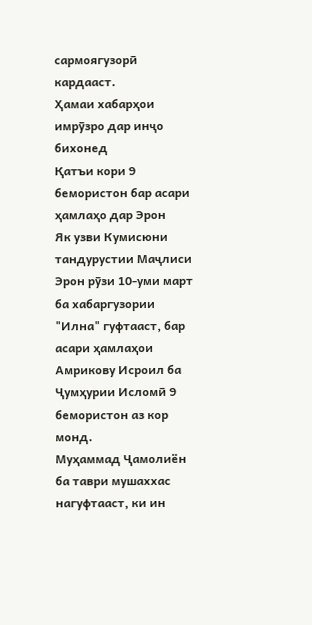сармоягузорӣ кардааст.
Ҳамаи хабарҳои имрӯзро дар инҷо бихонед
Қатъи кори 9 бемористон бар асари ҳамлаҳо дар Эрон
Як узви Кумисюни тандурустии Маҷлиси Эрон рӯзи 10-уми март ба хабаргузории "Илна" гуфтааст, бар асари ҳамлаҳои Амрикову Исроил ба Ҷумҳурии Исломӣ 9 бемористон аз кор монд.
Муҳаммад Ҷамолиён ба таври мушаххас нагуфтааст, ки ин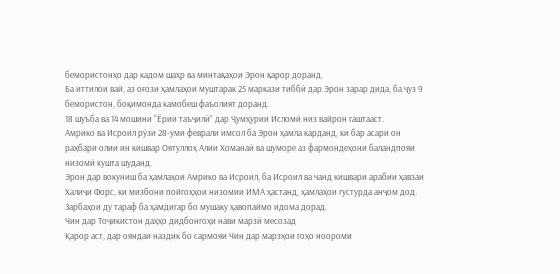бемористонҳо дар кадом шаҳр ва минтақаҳои Эрон қарор доранд.
Ба иттилои вай, аз оғози ҳамлаҳои муштарак 25 маркази тиббӣ дар Эрон зарар дида, ба ҷуз 9 бемористон, боқимонда камобеш фаъолият доранд.
18 шуъба ва 14 мошини “Ёрии таъҷилӣ” дар Ҷумҳурии Исломӣ низ вайрон гаштааст.
Амрико ва Исроил рӯзи 28-уми феврали имсол ба Эрон ҳамла карданд, ки бар асари он раҳбари олии ин кишвар Оятуллоҳ Алии Хоманаӣ ва шуморе аз фармондеҳони баландпояи низомӣ кушта шуданд.
Эрон дар вокуниш ба ҳамлаҳои Амрико ва Исроил, ба Исроил ва чанд кишвари арабии ҳавзаи Халиҷи Форс, ки мизбони пойгоҳҳои низомии ИМА ҳастанд, ҳамлаҳои густурда анҷом дод.
Зарбаҳои ду тараф ба ҳамдигар бо мушаку ҳавопаймо идома дорад.
Чин дар Тоҷикистон даҳҳо дидбонгоҳи нави марзӣ месозад
Қарор аст, дар ояндаи наздик бо сармояи Чин дар марзҳои гоҳо ноороми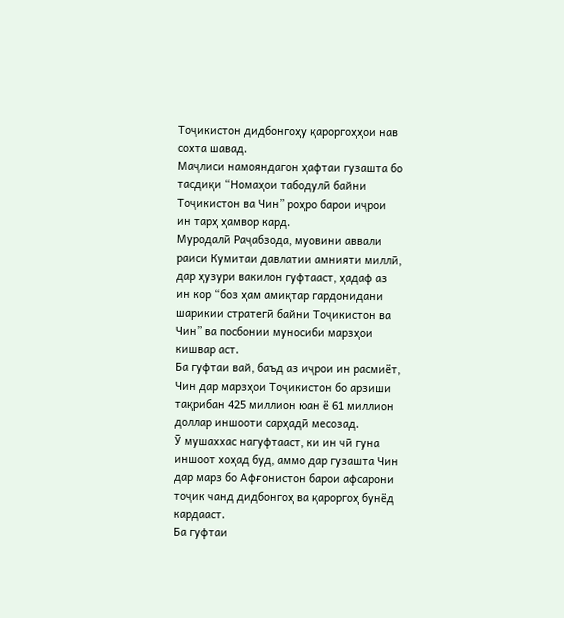Тоҷикистон дидбонгоҳу қароргоҳҳои нав сохта шавад.
Маҷлиси намояндагон ҳафтаи гузашта бо тасдиқи “Номаҳои табодулӣ байни Тоҷикистон ва Чин” роҳро барои иҷрои ин тарҳ ҳамвор кард.
Муродалӣ Раҷабзода, муовини аввали раиси Кумитаи давлатии амнияти миллӣ, дар ҳузури вакилон гуфтааст, ҳадаф аз ин кор “боз ҳам амиқтар гардонидани шарикии стратегӣ байни Тоҷикистон ва Чин” ва посбонии муносиби марзҳои кишвар аст.
Ба гуфтаи вай, баъд аз иҷрои ин расмиёт, Чин дар марзҳои Тоҷикистон бо арзиши тақрибан 425 миллион юан ё 61 миллион доллар иншооти сарҳадӣ месозад.
Ӯ мушаххас нагуфтааст, ки ин чӣ гуна иншоот хоҳад буд, аммо дар гузашта Чин дар марз бо Афғонистон барои афсарони тоҷик чанд дидбонгоҳ ва қароргоҳ бунёд кардааст.
Ба гуфтаи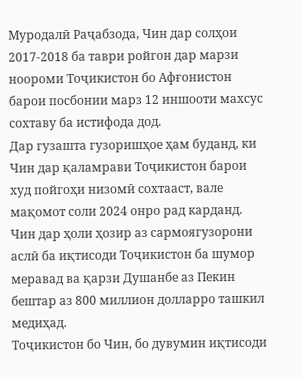Муродалӣ Раҷабзода, Чин дар солҳои 2017-2018 ба таври ройгон дар марзи ноороми Тоҷикистон бо Афғонистон барои посбонии марз 12 иншооти махсус сохтаву ба истифода дод.
Дар гузашта гузоришҳое ҳам буданд, ки Чин дар қаламрави Тоҷикистон барои худ пойгоҳи низомӣ сохтааст, вале мақомот соли 2024 онро рад карданд.
Чин дар ҳоли ҳозир аз сармоягузорони аслӣ ба иқтисоди Тоҷикистон ба шумор меравад ва қарзи Душанбе аз Пекин бештар аз 800 миллион долларро ташкил медиҳад.
Тоҷикистон бо Чин, бо дувумин иқтисоди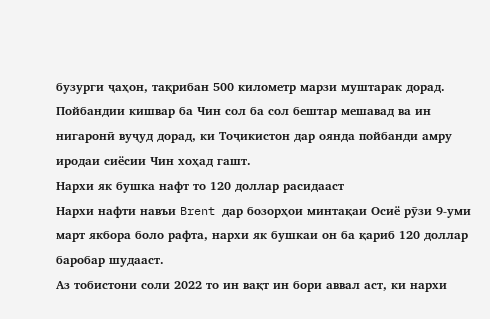бузурги ҷаҳон, тақрибан 500 километр марзи муштарак дорад. Пойбандии кишвар ба Чин сол ба сол бештар мешавад ва ин нигаронӣ вуҷуд дорад, ки Тоҷикистон дар оянда пойбанди амру иродаи сиёсии Чин хоҳад гашт.
Нархи як бушка нафт то 120 доллар расидааст
Нархи нафти навъи Brent дар бозорҳои минтақаи Осиё рӯзи 9-уми март якбора боло рафта, нархи як бушкаи он ба қариб 120 доллар баробар шудааст.
Аз тобистони соли 2022 то ин вақт ин бори аввал аст, ки нархи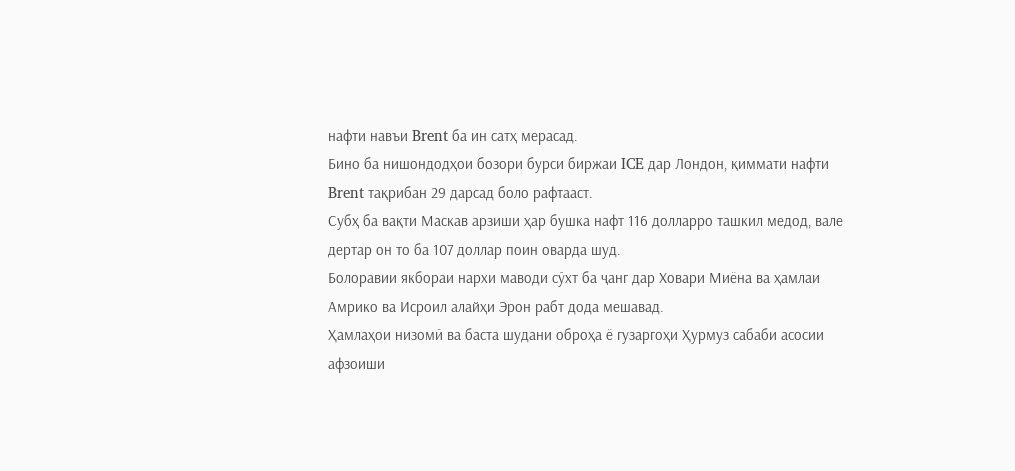нафти навъи Brent ба ин сатҳ мерасад.
Бино ба нишондодҳои бозори бурси биржаи ICE дар Лондон, қиммати нафти Brent тақрибан 29 дарсад боло рафтааст.
Субҳ ба вақти Маскав арзиши ҳар бушка нафт 116 долларро ташкил медод, вале дертар он то ба 107 доллар поин оварда шуд.
Болоравии якбораи нархи маводи сӯхт ба ҷанг дар Ховари Миёна ва ҳамлаи Амрико ва Исроил алайҳи Эрон рабт дода мешавад.
Ҳамлаҳои низомӣ ва баста шудани оброҳа ё гузаргоҳи Ҳурмуз сабаби асосии афзоиши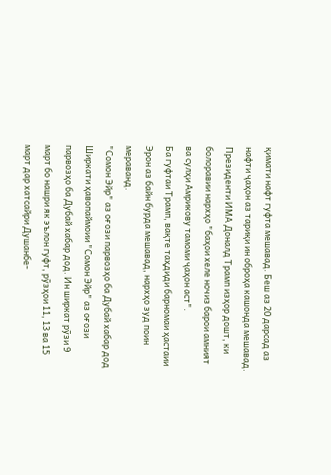қимати нафт гуфта мешавад. Беш аз 20 дарсад аз нафти ҷаҳон аз тариқи ин оброҳа кашонда мешавад.
Президенти ИМА Доналд Трамп изҳор дошт, ки болоравии нархҳо "баҳои хеле ночиз барои амният ва сулҳи Амрикову тамоми ҷаҳон аст".
Ба гуфтаи Трамп, вақте таҳдиди барномаи ҳастаии Эрон аз байн бурда мешавад, нархҳо зуд поин мераванд.
"Сомон Эйр" аз оғози парвозҳо ба Дубай хабар дод
Ширкати ҳавопаймоии "Сомон Эйр" аз оғози парвозҳо ба Дубай хабар дод. Ин ширкат рӯзи 9 март бо нашри як эълон гуфт, рӯзҳои 11, 13 ва 15 март дар хатсайри Душанбе-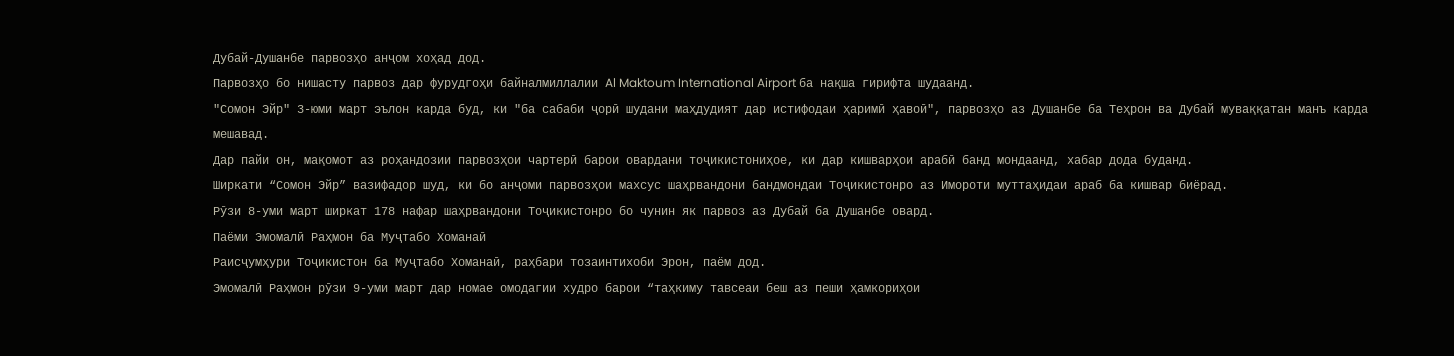Дубай-Душанбе парвозҳо анҷом хоҳад дод.
Парвозҳо бо нишасту парвоз дар фурудгоҳи байналмиллалии Al Maktoum International Airport ба нақша гирифта шудаанд.
"Сомон Эйр" 3-юми март эълон карда буд, ки "ба сабаби ҷорӣ шудани маҳдудият дар истифодаи ҳаримӣ ҳавоӣ", парвозҳо аз Душанбе ба Теҳрон ва Дубай муваққатан манъ карда мешавад.
Дар пайи он, мақомот аз роҳандозии парвозҳои чартерӣ барои овардани тоҷикистониҳое, ки дар кишварҳои арабӣ банд мондаанд, хабар дода буданд.
Ширкати “Сомон Эйр” вазифадор шуд, ки бо анҷоми парвозҳои махсус шаҳрвандони бандмондаи Тоҷикистонро аз Имороти муттаҳидаи араб ба кишвар биёрад.
Рӯзи 8-уми март ширкат 178 нафар шаҳрвандони Тоҷикистонро бо чунин як парвоз аз Дубай ба Душанбе овард.
Паёми Эмомалӣ Раҳмон ба Муҷтабо Хоманаӣ
Раисҷумҳури Тоҷикистон ба Муҷтабо Хоманаӣ, раҳбари тозаинтихоби Эрон, паём дод.
Эмомалӣ Раҳмон рӯзи 9-уми март дар номае омодагии худро барои “таҳкиму тавсеаи беш аз пеши ҳамкориҳои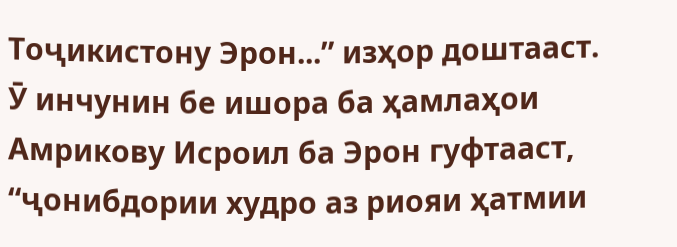Тоҷикистону Эрон...” изҳор доштааст.
Ӯ инчунин бе ишора ба ҳамлаҳои Амрикову Исроил ба Эрон гуфтааст, “ҷонибдории худро аз риояи ҳатмии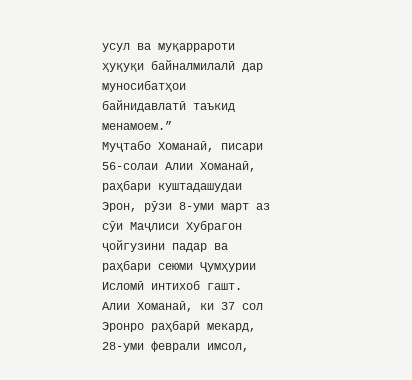усул ва муқаррароти ҳуқуқи байналмилалӣ дар муносибатҳои байнидавлатӣ таъкид менамоем.”
Муҷтабо Хоманаӣ, писари 56-солаи Алии Хоманаӣ, раҳбари куштадашудаи Эрон, рӯзи 8-уми март аз сӯи Маҷлиси Хубрагон ҷойгузини падар ва раҳбари сеюми Ҷумҳурии Исломӣ интихоб гашт.
Алии Хоманаӣ, ки 37 сол Эронро раҳбарӣ мекард, 28-уми феврали имсол,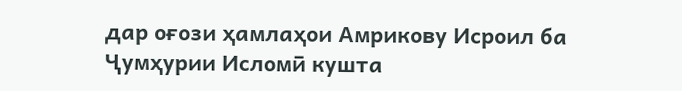дар оғози ҳамлаҳои Амрикову Исроил ба Ҷумҳурии Исломӣ кушта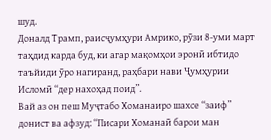шуд.
Доналд Трамп, раисҷумҳури Амрико, рӯзи 8-уми март таҳдид карда буд, ки агар мақомҳои эронӣ ибтидо таъйиди ӯро нагиранд, раҳбари нави Ҷумҳурии Исломӣ “дер нахоҳад поид”.
Вай аз он пеш Муҷтабо Хоманаиро шахсе “заиф” донист ва афзуд: “Писари Хоманаӣ барои ман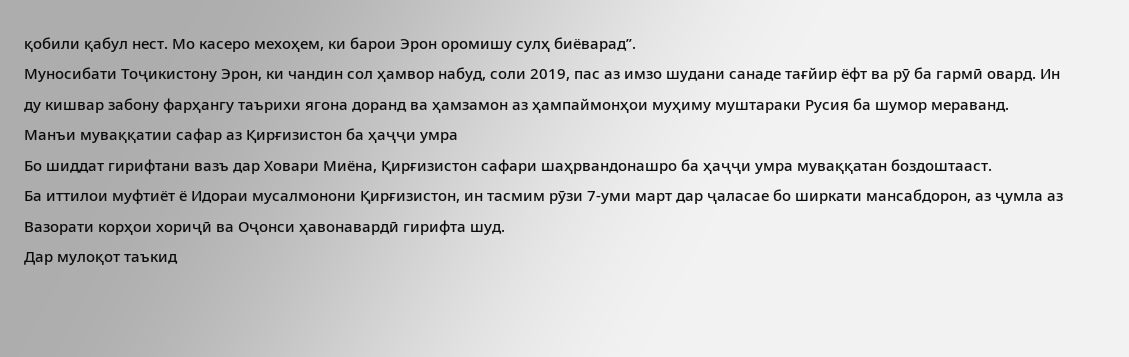қобили қабул нест. Мо касеро мехоҳем, ки барои Эрон оромишу сулҳ биёварад”.
Муносибати Тоҷикистону Эрон, ки чандин сол ҳамвор набуд, соли 2019, пас аз имзо шудани санаде тағйир ёфт ва рӯ ба гармӣ овард. Ин ду кишвар забону фарҳангу таърихи ягона доранд ва ҳамзамон аз ҳампаймонҳои муҳиму муштараки Русия ба шумор мераванд.
Манъи муваққатии сафар аз Қирғизистон ба ҳаҷҷи умра
Бо шиддат гирифтани вазъ дар Ховари Миёна, Қирғизистон сафари шаҳрвандонашро ба ҳаҷҷи умра муваққатан боздоштааст.
Ба иттилои муфтиёт ё Идораи мусалмонони Қирғизистон, ин тасмим рӯзи 7-уми март дар ҷаласае бо ширкати мансабдорон, аз ҷумла аз Вазорати корҳои хориҷӣ ва Оҷонси ҳавонавардӣ гирифта шуд.
Дар мулоқот таъкид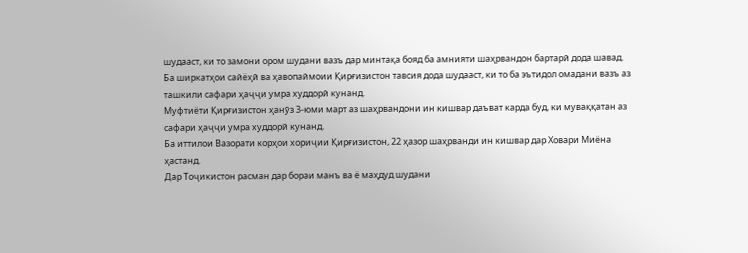шудааст, ки то замони ором шудани вазъ дар минтақа бояд ба амнияти шаҳрвандон бартарӣ дода шавад.
Ба ширкатҳои сайёҳӣ ва ҳавопаймоии Қирғизистон тавсия дода шудааст, ки то ба эътидол омадани вазъ аз ташкили сафари ҳаҷҷи умра худдорӣ кунанд.
Муфтиёти Қирғизистон ҳанӯз 3-юми март аз шаҳрвандони ин кишвар даъват карда буд, ки муваққатан аз сафари ҳаҷҷи умра худдорӣ кунанд.
Ба иттилои Вазорати корҳои хориҷии Қирғизистон, 22 ҳазор шаҳрванди ин кишвар дар Ховари Миёна ҳастанд.
Дар Тоҷикистон расман дар бораи манъ ва ё маҳдуд шудани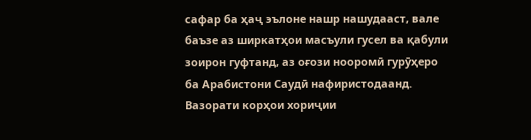сафар ба ҳаҷ эълоне нашр нашудааст, вале баъзе аз ширкатҳои масъули гусел ва қабули зоирон гуфтанд, аз оғози нооромӣ гурӯҳеро ба Арабистони Саудӣ нафиристодаанд.
Вазорати корҳои хориҷии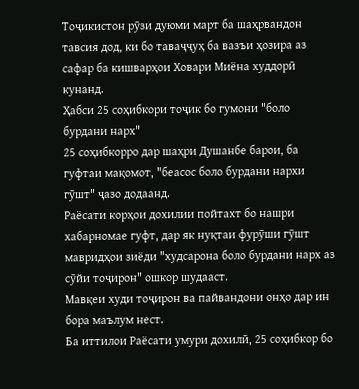Тоҷикистон рӯзи дуюми март ба шаҳрвандон тавсия дод, ки бо таваҷҷуҳ ба вазъи ҳозира аз сафар ба кишварҳои Ховари Миёна худдорӣ кунанд.
Ҳабси 25 соҳибкори тоҷик бо гумони "боло бурдани нарх"
25 соҳибкорро дар шаҳри Душанбе барои, ба гуфтаи мақомот, "беасос боло бурдани нархи гӯшт" ҷазо додаанд.
Раёсати корҳои дохилии пойтахт бо нашри хабарномае гуфт, дар як нуқтаи фурӯши гӯшт мавридҳои зиёди "худсарона боло бурдани нарх аз сӯйи тоҷирон" ошкор шудааст.
Мавқеи худи тоҷирон ва пайвандони онҳо дар ин бора маълум нест.
Ба иттилои Раёсати умури дохилӣ, 25 соҳибкор бо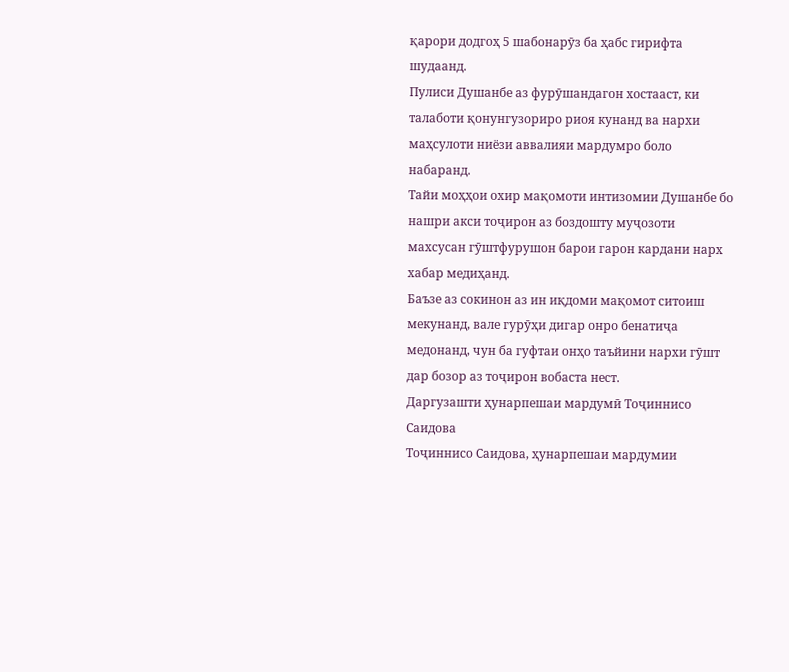қарори додгоҳ 5 шабонарӯз ба ҳабс гирифта шудаанд.
Пулиси Душанбе аз фурӯшандагон хостааст, ки талаботи қонунгузориро риоя кунанд ва нархи маҳсулоти ниёзи аввалияи мардумро боло набаранд.
Тайи моҳҳои охир мақомоти интизомии Душанбе бо нашри акси тоҷирон аз боздошту муҷозоти махсусан гӯштфурушон барои гарон кардани нарх хабар медиҳанд.
Баъзе аз сокинон аз ин иқдоми мақомот ситоиш мекунанд, вале гурӯҳи дигар онро бенатиҷа медонанд, чун ба гуфтаи онҳо таъйини нархи гӯшт дар бозор аз тоҷирон вобаста нест.
Даргузашти ҳунарпешаи мардумӣ Тоҷиннисо Саидова
Тоҷиннисо Саидова, ҳунарпешаи мардумии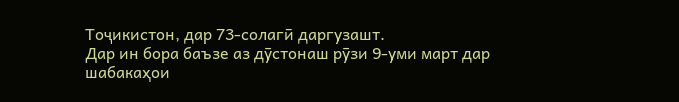Тоҷикистон, дар 73-солагӣ даргузашт.
Дар ин бора баъзе аз дӯстонаш рӯзи 9-уми март дар шабакаҳои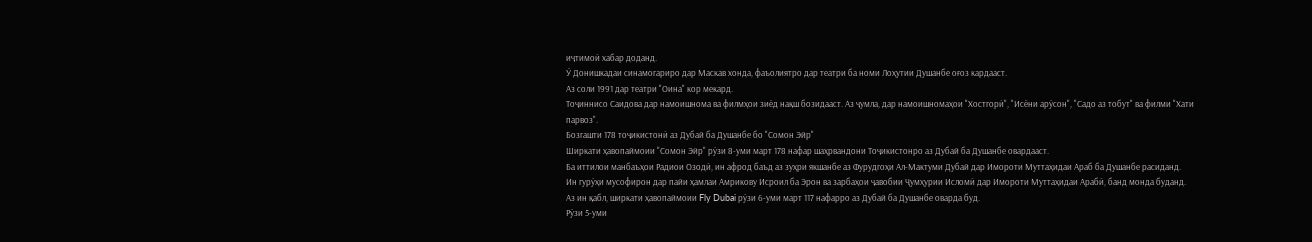иҷтимоӣ хабар доданд.
Ӯ Донишкадаи синамогариро дар Маскав хонда, фаъолиятро дар театри ба номи Лоҳутии Душанбе оғоз кардааст.
Аз соли 1991 дар театри "Оина" кор мекард.
Тоҷиннисо Саидова дар намоишнома ва филмҳои зиёд нақш бозидааст. Аз ҷумла, дар намоишномаҳои "Хостгорӣ", "Исёни арӯсон", "Садо аз тобут" ва филми "Хати парвоз".
Бозгашти 178 тоҷикистонӣ аз Дубай ба Душанбе бо "Сомон Эйр"
Ширкати ҳавопаймоии "Сомон Эйр" рӯзи 8-уми март 178 нафар шаҳрвандони Тоҷикистонро аз Дубай ба Душанбе овардааст.
Ба иттилои манбаъҳои Радиои Озодӣ, ин афрод баъд аз зуҳри якшанбе аз Фурудгоҳи Ал-Мактуми Дубай дар Имороти Муттаҳидаи Араб ба Душанбе расиданд.
Ин гурӯҳи мусофирон дар пайи ҳамлаи Амрикову Исроил ба Эрон ва зарбаҳои ҷавобии Ҷумҳурии Исломӣ дар Имороти Муттаҳидаи Арабӣ, банд монда буданд.
Аз ин қабл, ширкати ҳавопаймоии Fly Dubai рӯзи 6-уми март 117 нафарро аз Дубай ба Душанбе оварда буд.
Рӯзи 5-уми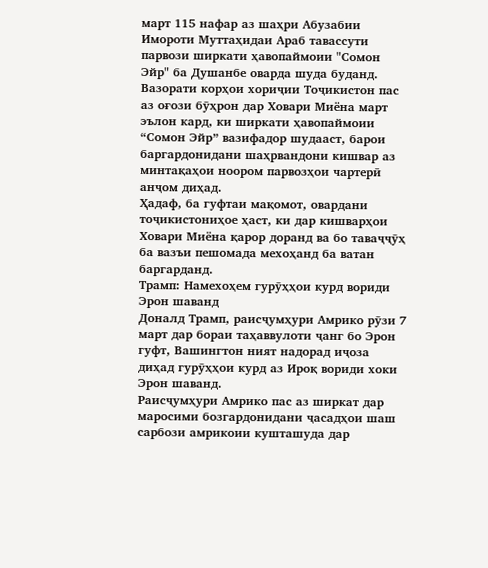март 115 нафар аз шаҳри Абузабии Имороти Муттаҳидаи Араб тавассути парвози ширкати ҳавопаймоии "Сомон Эйр" ба Душанбе оварда шуда буданд.
Вазорати корҳои хориҷии Тоҷикистон пас аз оғози бӯҳрон дар Ховари Миёна март эълон кард, ки ширкати ҳавопаймоии “Сомон Эйр” вазифадор шудааст, барои баргардонидани шаҳрвандони кишвар аз минтақаҳои ноором парвозҳои чартерӣ анҷом диҳад.
Ҳадаф, ба гуфтаи мақомот, овардани тоҷикистониҳое ҳаст, ки дар кишварҳои Ховари Миёна қарор доранд ва бо таваҷҷӯҳ ба вазъи пешомада мехоҳанд ба ватан баргарданд.
Трамп: Намехоҳем гурӯҳҳои курд вориди Эрон шаванд
Доналд Трамп, раисҷумҳури Амрико рӯзи 7 март дар бораи таҳаввулоти ҷанг бо Эрон гуфт, Вашингтон ният надорад иҷоза диҳад гурӯҳҳои курд аз Ироқ вориди хоки Эрон шаванд.
Раисҷумҳури Амрико пас аз ширкат дар маросими бозгардонидани ҷасадҳои шаш сарбози амрикоии кушташуда дар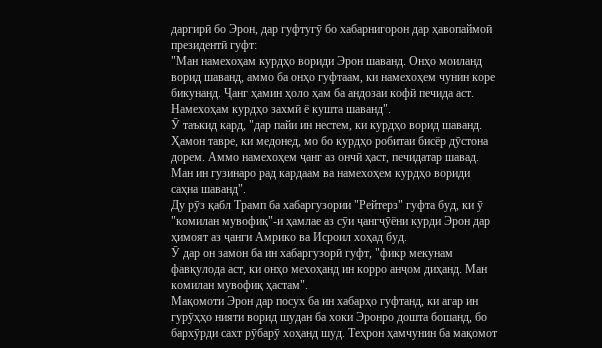даргирӣ бо Эрон, дар гуфтугӯ бо хабарнигорон дар ҳавопаймоӣ президентӣ гуфт:
"Ман намехоҳам курдҳо вориди Эрон шаванд. Онҳо моиланд ворид шаванд, аммо ба онҳо гуфтаам, ки намехоҳем чунин коре бикунанд. Ҷанг ҳамин ҳоло ҳам ба андозаи кофӣ печида аст. Намехоҳам курдҳо захмӣ ё кушта шаванд".
Ӯ таъкид кард, "дар пайи ин нестем, ки курдҳо ворид шаванд. Ҳамон тавре, ки медонед, мо бо курдҳо робитаи бисёр дӯстона дорем. Аммо намехоҳем ҷанг аз ончӣ ҳаст, печидатар шавад. Ман ин гузинаро рад кардаам ва намехоҳем курдҳо вориди саҳна шаванд".
Ду рӯз қабл Трамп ба хабаргузории "Рейтерз" гуфта буд, ки ӯ "комилан мувофиқ"-и ҳамлае аз сӯи ҷангҷӯёни курди Эрон дар ҳимоят аз ҷанги Амрико ва Исроил хоҳад буд.
Ӯ дар он замон ба ин хабаргузорӣ гуфт, "фикр мекунам фавқулода аст, ки онҳо мехоҳанд ин корро анҷом диҳанд. Ман комилан мувофиқ ҳастам".
Мақомоти Эрон дар посух ба ин хабарҳо гуфтанд, ки агар ин гурӯҳҳо нияти ворид шудан ба хоки Эронро дошта бошанд, бо бархӯрди сахт рӯбарӯ хоҳанд шуд. Теҳрон ҳамчунин ба мақомот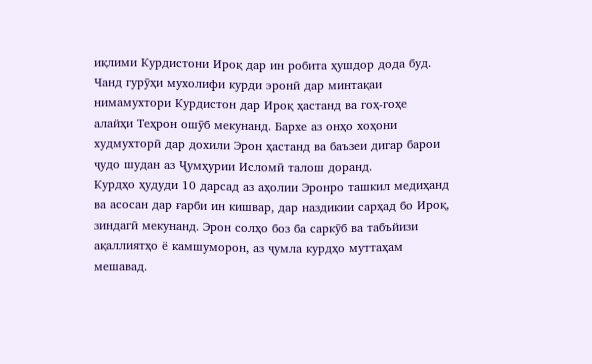иқлими Курдистони Ироқ дар ин робита ҳушдор дода буд.
Чанд гурӯҳи мухолифи курди эронӣ дар минтақаи нимамухтори Курдистон дар Ироқ ҳастанд ва гоҳ-гоҳе алайҳи Теҳрон ошӯб мекунанд. Бархе аз онҳо хоҳони худмухторӣ дар дохили Эрон ҳастанд ва баъзеи дигар барои ҷудо шудан аз Ҷумҳурии Исломӣ талош доранд.
Курдҳо ҳудуди 10 дарсад аз аҳолии Эронро ташкил медиҳанд ва асосан дар ғарби ин кишвар, дар наздикии сарҳад бо Ироқ, зиндагӣ мекунанд. Эрон солҳо боз ба саркӯб ва табъйизи ақаллиятҳо ё камшуморон, аз ҷумла курдҳо муттаҳам мешавад.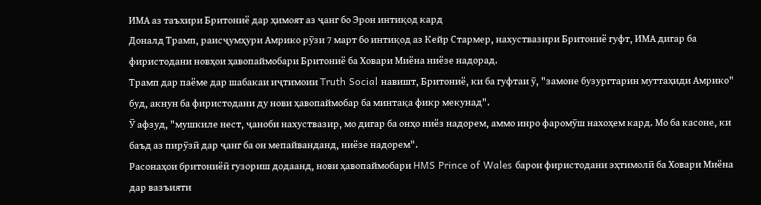ИМА аз таъхири Бритониё дар ҳимоят аз ҷанг бо Эрон интиқод кард
Доналд Трамп, раисҷумҳури Амрико рӯзи 7 март бо интиқод аз Кейр Стармер, нахуствазири Бритониё гуфт, ИМА дигар ба фиристодани новҳои ҳавопаймобари Бритониё ба Ховари Миёна ниёзе надорад.
Трамп дар паёме дар шабакаи иҷтимоии Truth Social навишт, Бритониё, ки ба гуфтаи ӯ, "замоне бузургтарин муттаҳиди Амрико" буд, акнун ба фиристодани ду нови ҳавопаймобар ба минтақа фикр мекунад".
Ӯ афзуд, "мушкиле нест, ҷаноби нахуствазир, мо дигар ба онҳо ниёз надорем, аммо инро фаромӯш нахоҳем кард. Мо ба касоне, ки баъд аз пирӯзӣ дар ҷанг ба он мепайванданд, ниёзе надорем".
Расонаҳои бритониёӣ гузориш додаанд, нови ҳавопаймобари HMS Prince of Wales барои фиристодани эҳтимолӣ ба Ховари Миёна дар вазъияти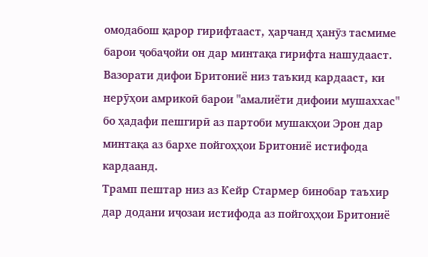омодабош қарор гирифтааст, ҳарчанд ҳанӯз тасмиме барои ҷобаҷойи он дар минтақа гирифта нашудааст.
Вазорати дифои Бритониё низ таъкид кардааст, ки нерӯҳои амрикоӣ барои "амалиёти дифоии мушаххас" бо ҳадафи пешгирӣ аз партоби мушакҳои Эрон дар минтақа аз бархе пойгоҳҳои Бритониё истифода кардаанд.
Трамп пештар низ аз Кейр Стармер бинобар таъхир дар додани иҷозаи истифода аз пойгоҳҳои Бритониё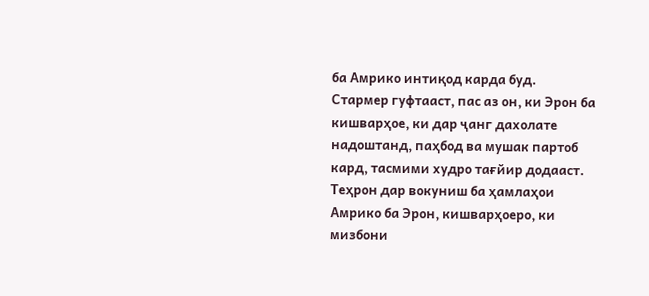ба Амрико интиқод карда буд.
Стармер гуфтааст, пас аз он, ки Эрон ба кишварҳое, ки дар ҷанг дахолате надоштанд, паҳбод ва мушак партоб кард, тасмими худро тағйир додааст.
Теҳрон дар вокуниш ба ҳамлаҳои Амрико ба Эрон, кишварҳоеро, ки мизбони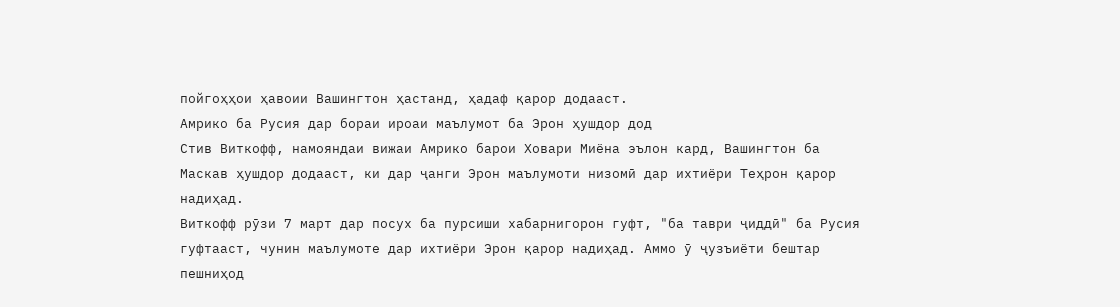пойгоҳҳои ҳавоии Вашингтон ҳастанд, ҳадаф қарор додааст.
Амрико ба Русия дар бораи ироаи маълумот ба Эрон ҳушдор дод
Стив Виткофф, намояндаи вижаи Амрико барои Ховари Миёна эълон кард, Вашингтон ба Маскав ҳушдор додааст, ки дар ҷанги Эрон маълумоти низомӣ дар ихтиёри Теҳрон қарор надиҳад.
Виткофф рӯзи 7 март дар посух ба пурсиши хабарнигорон гуфт, "ба таври ҷиддӣ" ба Русия гуфтааст, чунин маълумоте дар ихтиёри Эрон қарор надиҳад. Аммо ӯ ҷузъиёти бештар пешниҳод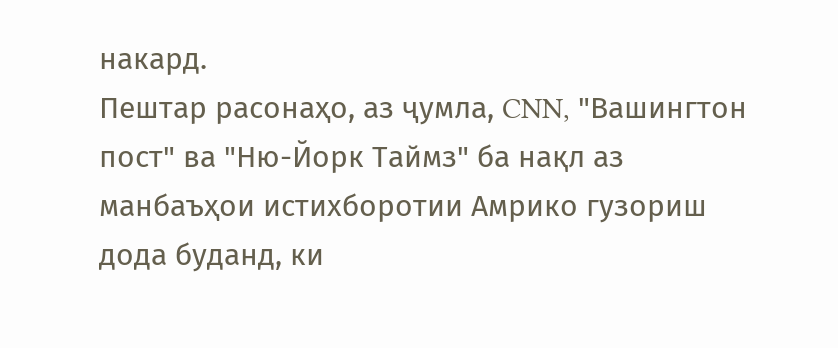накард.
Пештар расонаҳо, аз ҷумла, CNN, "Вашингтон пост" ва "Ню-Йорк Таймз" ба нақл аз манбаъҳои истихборотии Амрико гузориш дода буданд, ки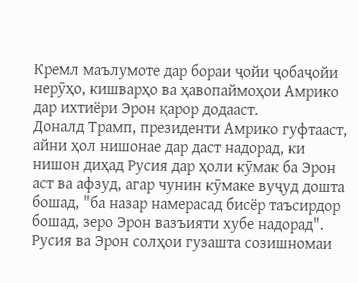Кремл маълумоте дар бораи ҷойи ҷобаҷойи нерӯҳо, кишварҳо ва ҳавопаймоҳои Амрико дар ихтиёри Эрон қарор додааст.
Доналд Трамп, президенти Амрико гуфтааст, айни ҳол нишонае дар даст надорад, ки нишон диҳад Русия дар ҳоли кӯмак ба Эрон аст ва афзуд, агар чунин кӯмаке вуҷуд дошта бошад, "ба назар намерасад бисёр таъсирдор бошад, зеро Эрон вазъияти хубе надорад".
Русия ва Эрон солҳои гузашта созишномаи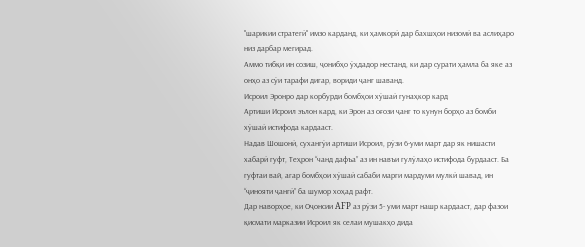"шарикии стратегӣ" имзо карданд, ки ҳамкорӣ дар бахшҳои низомӣ ва аслиҳаро низ дарбар мегирад.
Аммо тибқи ин созиш, ҷонибҳо ӯҳдадор нестанд, ки дар сурати ҳамла ба яке аз онҳо аз сӯи тарафи дигар, вориди ҷанг шаванд.
Исроил Эронро дар корбурди бомбҳои хӯшаӣ гунаҳкор кард
Артиши Исроил эълон кард, ки Эрон аз оғози ҷанг то кунун борҳо аз бомби хӯшаӣ истифода кардааст.
Надав Шошонӣ, сухангӯи артиши Исроил, рӯзи 6-уми март дар як нишасти хабарӣ гуфт, Теҳрон “чанд дафъа” аз ин навъи гулӯлаҳо истифода бурдааст. Ба гуфтаи вай, агар бомбҳои хӯшаӣ сабаби марги мардуми мулкӣ шавад, ин “ҷинояти ҷангӣ” ба шумор хоҳад рафт.
Дар наворҳое, ки Оҷонсии AFP аз рӯзи 5- уми март нашр кардааст, дар фазои қисмати марказии Исроил як селаи мушакҳо дида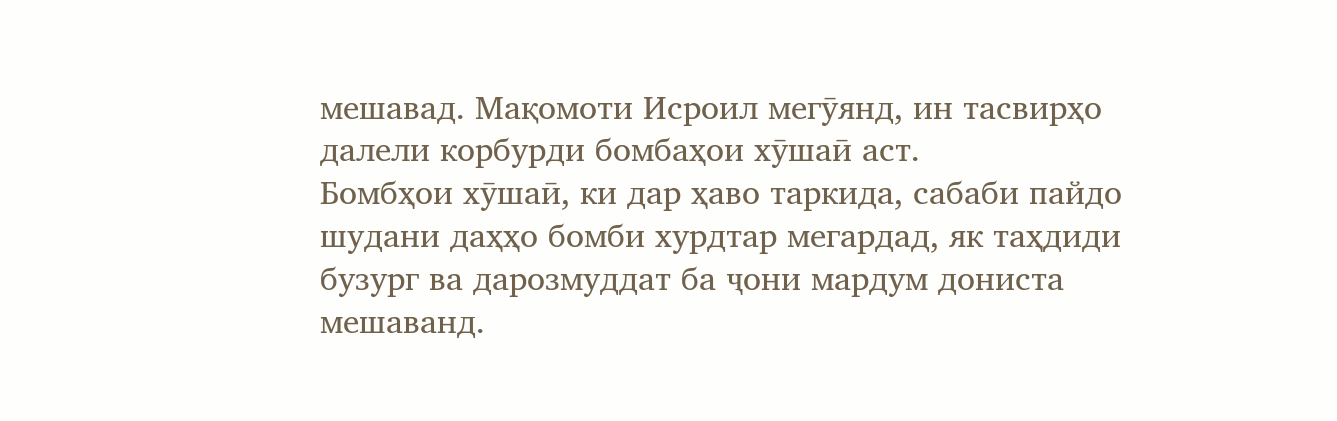мешавад. Мақомоти Исроил мегӯянд, ин тасвирҳо далели корбурди бомбаҳои хӯшаӣ аст.
Бомбҳои хӯшаӣ, ки дар ҳаво таркида, сабаби пайдо шудани даҳҳо бомби хурдтар мегардад, як таҳдиди бузург ва дарозмуддат ба ҷони мардум дониста мешаванд.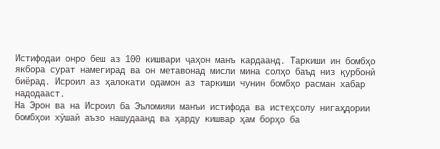Истифодаи онро беш аз 100 кишвари ҷаҳон манъ кардаанд. Таркиши ин бомбҳо якбора сурат намегирад ва он метавонад мисли мина солҳо баъд низ қурбонӣ биёрад. Исроил аз ҳалокати одамон аз таркиши чунин бомбҳо расман хабар надодааст.
На Эрон ва на Исроил ба Эъломияи манъи истифода ва истеҳсолу нигаҳдории бомбҳои хӯшаӣ аъзо нашудаанд ва ҳарду кишвар ҳам борҳо ба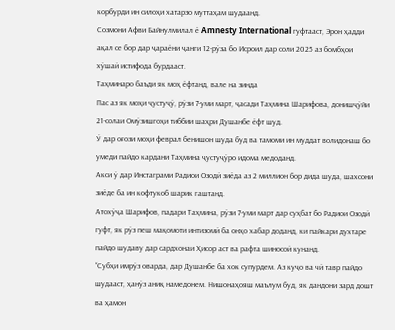корбурди ин силоҳи хатарзо муттаҳам шудаанд.
Созмони Афви Байнулмилал ё Amnesty International гуфтааст, Эрон ҳадди ақал се бор дар ҷараёни ҷанги 12-рӯза бо Исроил дар соли 2025 аз бомбҳои хӯшаӣ истифода бурдааст.
Таҳминаро баъди як моҳ ёфтанд, вале на зинда
Пас аз як моҳи ҷустуҷӯ, рӯзи 7-уми март, ҷасади Таҳмина Шарифова, донишҷӯйи 21-солаи Омӯзишгоҳи тиббии шаҳри Душанбе ёфт шуд.
Ӯ дар оғози моҳи феврал бенишон шуда буд ва тамоми ин муддат волидонаш бо умеди пайдо кардани Таҳмина ҷустуҷӯро идома медоданд.
Акси ӯ дар Инстаграми Радиои Озодӣ зиёда аз 2 миллион бор дида шуда, шахсони зиёде ба ин кофтукоб шарик гаштанд.
Атохӯҷа Шарифов, падари Таҳмина, рӯзи 7-уми март дар суҳбат бо Радиои Озодӣ гуфт, як рӯз пеш мақомоти интизомӣ ба онҳо хабар доданд, ки пайкари духтаре пайдо шудаву дар сардхонаи Ҳисор аст ва рафта шиносоӣ кунанд.
“Субҳи имрӯз оварда, дар Душанбе ба хок супурдем. Аз куҷо ва чӣ тавр пайдо шудааст, ҳанӯз аниқ намедонем. Нишонаҳояш маълум буд, як дандони зард дошт ва ҳамон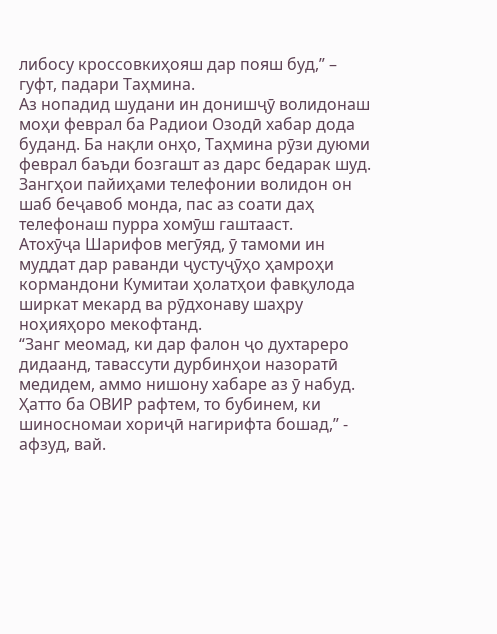либосу кроссовкиҳояш дар пояш буд,” – гуфт, падари Таҳмина.
Аз нопадид шудани ин донишҷӯ волидонаш моҳи феврал ба Радиои Озодӣ хабар дода буданд. Ба нақли онҳо, Таҳмина рӯзи дуюми феврал баъди бозгашт аз дарс бедарак шуд. Зангҳои пайиҳами телефонии волидон он шаб беҷавоб монда, пас аз соати даҳ телефонаш пурра хомӯш гаштааст.
Атохӯҷа Шарифов мегӯяд, ӯ тамоми ин муддат дар раванди ҷустуҷӯҳо ҳамроҳи кормандони Кумитаи ҳолатҳои фавқулода ширкат мекард ва рӯдхонаву шаҳру ноҳияҳоро мекофтанд.
“Занг меомад, ки дар фалон ҷо духтареро дидаанд, тавассути дурбинҳои назоратӣ медидем, аммо нишону хабаре аз ӯ набуд. Ҳатто ба ОВИР рафтем, то бубинем, ки шиносномаи хориҷӣ нагирифта бошад,” - афзуд, вай.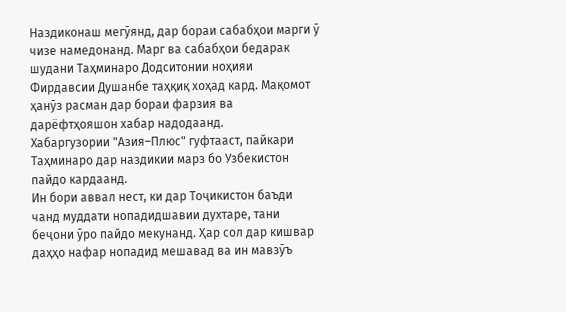Наздиконаш мегӯянд, дар бораи сабабҳои марги ӯ чизе намедонанд. Марг ва сабабҳои бедарак шудани Таҳминаро Додситонии ноҳияи Фирдавсии Душанбе таҳқиқ хоҳад кард. Мақомот ҳанӯз расман дар бораи фарзия ва дарёфтҳояшон хабар надодаанд.
Хабаргузории "Азия–Плюс" гуфтааст, пайкари Таҳминаро дар наздикии марз бо Узбекистон пайдо кардаанд.
Ин бори аввал нест, ки дар Тоҷикистон баъди чанд муддати нопадидшавии духтаре, тани беҷони ӯро пайдо мекунанд. Ҳар сол дар кишвар даҳҳо нафар нопадид мешавад ва ин мавзӯъ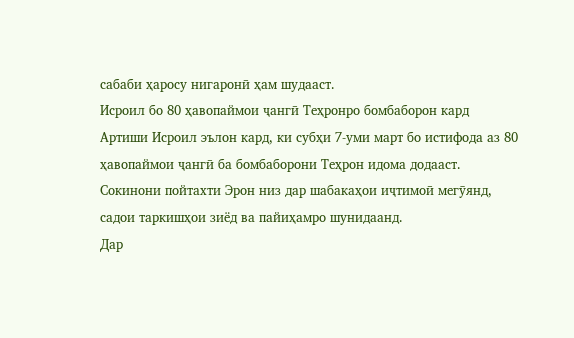сабаби ҳаросу нигаронӣ ҳам шудааст.
Исроил бо 80 ҳавопаймои ҷангӣ Теҳронро бомбаборон кард
Артиши Исроил эълон кард, ки субҳи 7-уми март бо истифода аз 80 ҳавопаймои ҷангӣ ба бомбаборони Теҳрон идома додааст.
Сокинони пойтахти Эрон низ дар шабакаҳои иҷтимоӣ мегӯянд, садои таркишҳои зиёд ва пайиҳамро шунидаанд.
Дар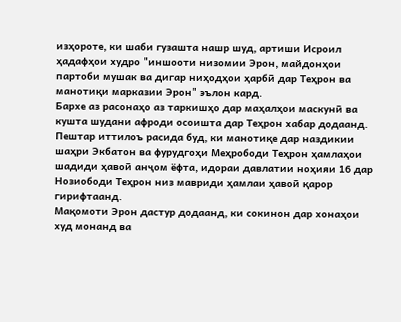изҳороте, ки шаби гузашта нашр шуд, артиши Исроил ҳадафҳои худро "иншооти низомии Эрон, майдонҳои партоби мушак ва дигар ниҳодҳои ҳарбӣ дар Теҳрон ва манотиқи марказии Эрон" эълон кард.
Бархе аз расонаҳо аз таркишҳо дар маҳалҳои маскунӣ ва кушта шудани афроди осоишта дар Теҳрон хабар додаанд.
Пештар иттилоъ расида буд, ки манотиқе дар наздикии шаҳри Экбатон ва фурудгоҳи Меҳрободи Теҳрон ҳамлаҳои шадиди ҳавоӣ анҷом ёфта, идораи давлатии ноҳияи 16 дар Нозиободи Теҳрон низ мавриди ҳамлаи ҳавоӣ қарор гирифтаанд.
Мақомоти Эрон дастур додаанд, ки сокинон дар хонаҳои худ монанд ва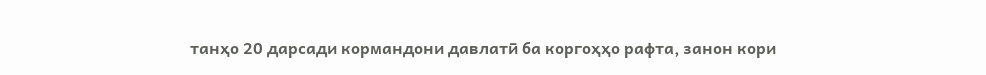танҳо 20 дарсади кормандони давлатӣ ба коргоҳҳо рафта, занон кори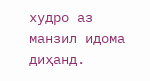худро аз манзил идома диҳанд.